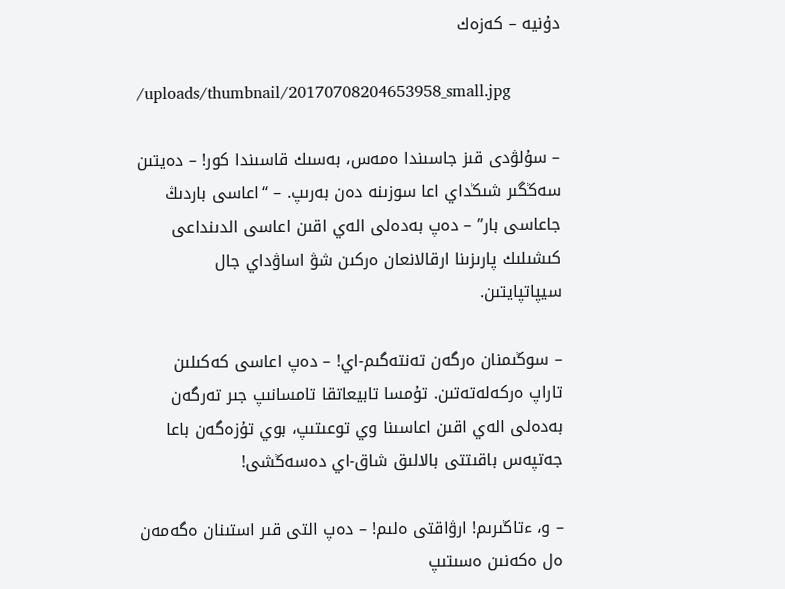دۇنيە – كەزەك

/uploads/thumbnail/20170708204653958_small.jpg

– سۇلۋدى قىز جاسىندا ەمەس، بەسىك قاسىندا كور! – دەيتىن سەڭگىر شىڭداي اعا سوزىنە دەن بەرىپ. – “اعاسى باردىڭ جاعاسى بار” – دەپ بەدەلى الەي اقىن اعاسى الدىنداعى كىشىلىك پارىزىنا ارقالانعان ەركىن شۋ اساۋداي جال سيپاتپايتىن.

– سوڭىمنان ەرگەن تەنتەگىم-اي! – دەپ اعاسى كەكىلىن تاراپ ەركەلەتەتىن. تۇمسا تابيعاتقا تامسانىپ جىر تەرگەن بەدەلى الەي اقىن اعاسىنا وي توعىتىپ، بوي تۇزەگەن باعا جەتپەس باقىتتى بالالىق شاق-اي دەسەڭشى!

– و، ءتاڭىرىم! ارۋاقتى ەلىم! – دەپ التى قىر استىنان ەگەمەن ەل ەكەنىن ەسىتىپ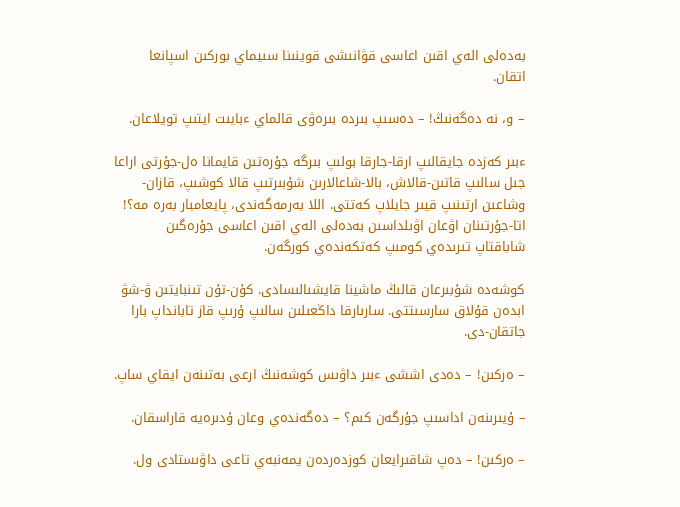بەدەلى الەي اقىن اعاسى قۋانىشى قوينىنا سىيماي بوركىن اسپانعا اتقان.

– و، نە دەگەنىڭ! – دەسىپ بىردە بىرەۋى قالماي ءبايىت ايتىپ تويلاعان.

ءبىر كەزدە جايقالىپ ارقا-جارقا بولىپ بىرگە جۇرەتىن قايمانا ەل-جۇرتى اراعا جىل سالىپ قاتىن-قالاش، بالا-شاعالارىن شۇبىرتىپ قالا كوشىپ، قازان-وشاعىن ارتىنىپ قيىر جايلاپ كەتتى. اللا بەرمەگەندى، پايعامبار بەرە مە؟! اتا-جۇرتىنان اۋعان اۋىلداسىن بەدەلى الەي اقىن اعاسى جۇرەگىن شاباقتاپ تىرىدەي كومىپ كەتكەندەي كورگەن.

كوشەدە شۇبىرعان قالىڭ ماشينا قايشىالىسادى. كۇن-تۇن تىنبايتىن ۋ-شۋ ابدەن قۇلاق سارسىتتى. سارىارقا داڭعىلىن سالىپ ۇرىپ قاز تابانداپ بارا جاتقان-دى.

– ەركىن! – دەدى اششى ءبىر داۋىس كوشەنىڭ ارعى بەتىنەن ايقاي ساپ.

– ۇيىرىنەن اداسىپ جۇرگەن كىم؟ – دەگەندەي وعان ۇدىرەيە قاراسقان.

– ەركىن! – دەپ شاقىرايعان كوزدەردەن يمەنبەي تاعى داۋىستادى ول.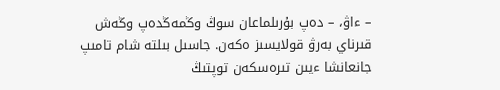– ءاۋ، – دەپ بۇرىلماعان سوڭ وڭمەڭدەپ وڭەش قىرناي بەرۋ قولايسىز ەكەن. جاسىل بىلتە شام تامىپ جانعانشا ءيىن تىرەسكەن توپتىڭ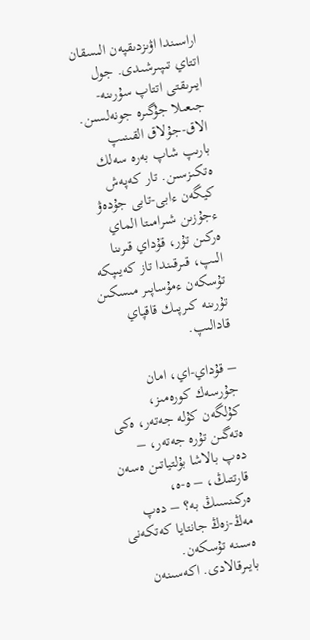اراسىندا اۋىزدىقپەن الىسقان اتتاي تىپىرشىدى. جول ايىرىقتى اتتاپ سۇرىنە-جىعىلا جۇگىرە جونەلسىن. الاق-جۇلاق القىنىپ بارىپ شاپ بەرە سەلك ەتكىزسىن. تار كەپەش كيگەن ءابى-تابى جۇدەۋ ءجۇزىن شىرامىتا الماي ەركىن تۇر، قۇداي قىرىنا الىپ، قىرقىندا تاز كەيىپكە تۇسكەن ءمۇساپىر مىسكىن تۇرىنە كىرپىك قاقپاي قادالىپ.

– قۇداي-اي، امان جۇرسەك كورەمىز، كۇلگەن كۇلە جەتەر، ەكى ەتەگىن تۇرە جەتەر، – دەپ بالاشا بۇلتياتىن ەسەن قارتتىڭ، – ە-ە، ەركىنسىڭ بە؟ – دەپ مەڭ-زەڭ جانتايا كەتكەنى ەسىنە تۇسكەن. بايىرقالادى. اكەسىنەن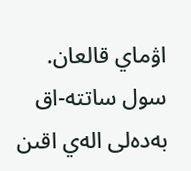اۋماي قالعان. سول ساتتە-اق بەدەلى الەي اقىن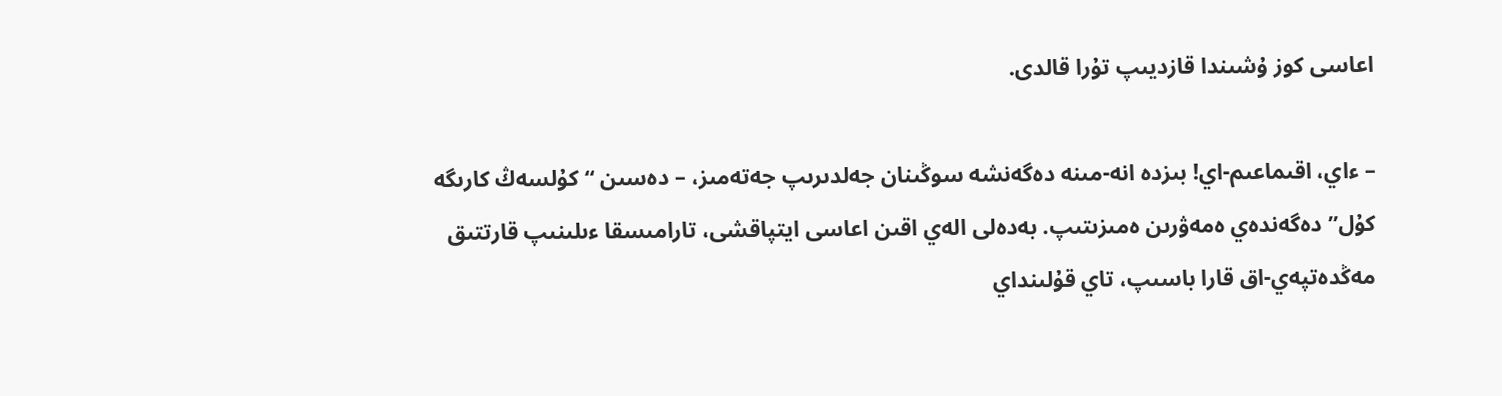اعاسى كوز ۇشىندا قازديىپ تۇرا قالدى.

– ءاي، اقىماعىم-اي! بىزدە انە-مىنە دەگەنشە سوڭىنان جەلدىرىپ جەتەمىز، – دەسىن “كۇلسەڭ كارىگە كۇل” دەگەندەي ەمەۋرىن ەمىزىتىپ. بەدەلى الەي اقىن اعاسى ايتپاقشى، تارامىسقا ءىلىنىپ قارتتىق مەڭدەتپەي-اق قارا باسىپ، تاي قۇلىنداي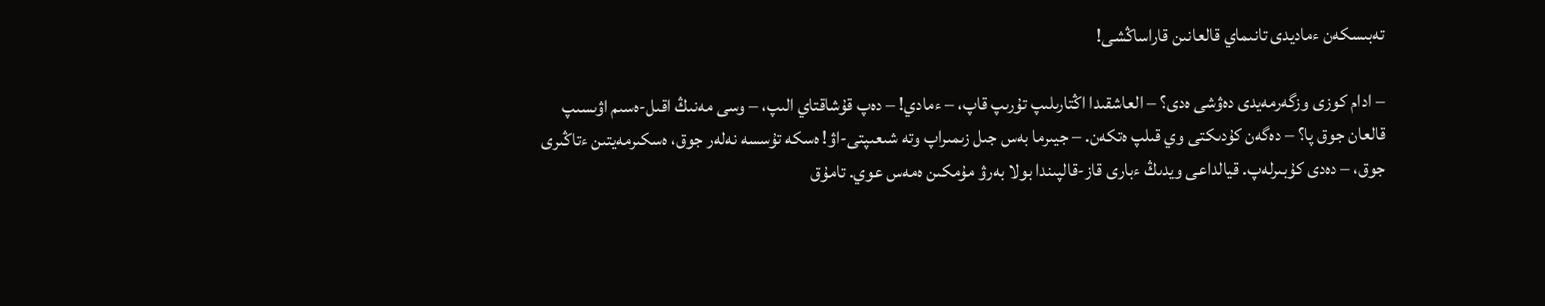تەبىسكەن ءماديدى تانىماي قالعانىن قاراساڭشى!

– ادام كوزى وزگەرمەيدى دەۋشى ەدى؟ – العاشقىدا اڭتارىلىپ تۇرىپ قاپ، – ءمادي! – دەپ قۇشاقتاي الىپ، – وسى مەنىڭ اقىل-ەسىم اۋىسىپ قالعان جوق پا؟ – دەگەن كۇدىكتى وي قىلپ ەتكەن. – جيىرما بەس جىل زىمىراپ وتە شىعىپتى-اۋ! ەسكە تۇسسە نەلەر جوق، ەسكىرمەيتىن ءتاڭىرى جوق، – دەدى كۇبىرلەپ. قيالداعى ويدىڭ ءبارى قاز-قالپىندا بولا بەرۋ مۇمكىن ەمەس عوي. تامۇق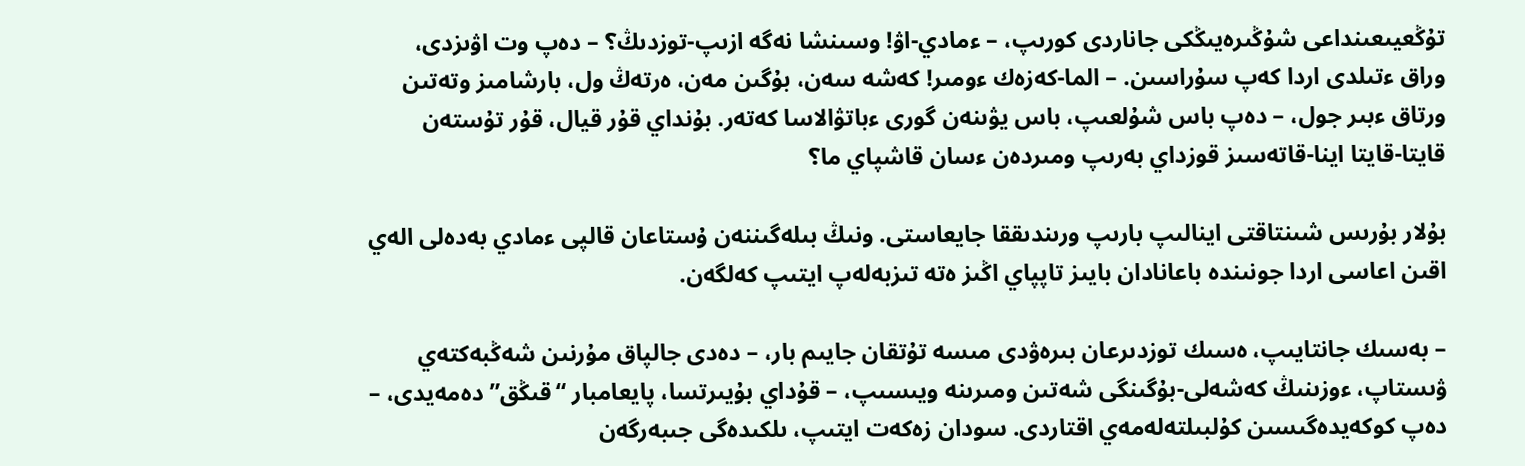تۇڭعيىعىنداعى شۇڭىرەيىڭكى جاناردى كورىپ، – ءمادي-اۋ! وسىنشا نەگە ازىپ-توزدىڭ؟ – دەپ وت اۋىزدى، وراق ءتىلدى اردا كەپ سۇراسىن. – الما-كەزەك ءومىر! كەشە سەن، بۇگىن مەن، ەرتەڭ ول، بارشامىز وتەتىن ورتاق ءبىر جول، – دەپ باس شۇلعىپ، باس يۋىنەن گورى ءباتۋالاسا كەتەر. بۇنداي قۇر قيال، قۇر تۇستەن قايتا-قايتا اينا-قاتەسىز قوزداي بەرىپ ومىردەن ءسان قاشپاي ما؟

بۇلار بۇرىس شىنتاقتى اينالىپ بارىپ ورىندىققا جايعاستى. ونىڭ بىلەگىننەن ۇستاعان قالپى ءمادي بەدەلى الەي اقىن اعاسى اردا جونىندە باعانادان بايىز تاپپاي اڭىز ەتە تىزبەلەپ ايتىپ كەلگەن.

– بەسىك جانتايىپ، ەسىك توزدىرعان بىرەۋدى مىسە تۇتقان جايىم بار، – دەدى جالپاق مۇرنىن شەڭبەكتەي ۋىستاپ، ءوزىنىڭ كەشەلى-بۇگىنگى شەتىن ومىرىنە ويىسىپ، – قۇداي بۇيىرتسا، پايعامبار “قىڭق” دەمەيدى، – دەپ كوكەيدەگىسىن كۇلبىلتەلەمەي اقتاردى. سودان زەكەت ايتىپ، ىلكىدەگى جىبەرگەن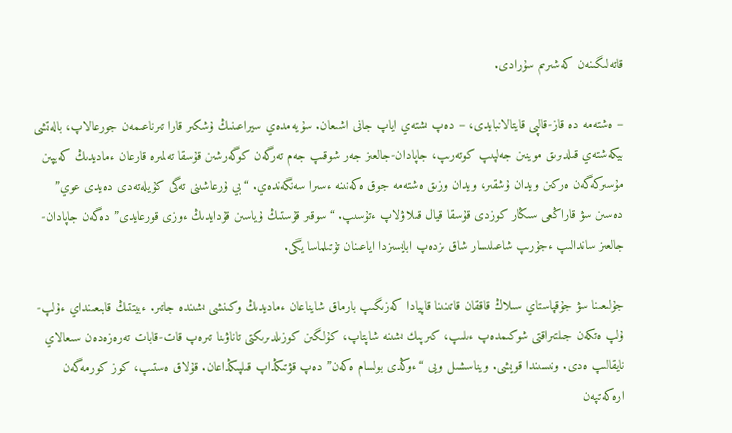قاتەلىگىنەن كەشىرىم سۇرادى.

– ەشتەمە دە قاز-قالپى قايتالانبايدى، – دەپ ىشتەي اياپ جانى اشىعان. سۇيەمدەي سيراعىنىڭ ۇشكىر قارا تىرناعىمەن جورعالاپ، بالەتشى بيكەشتەي قىلدىرىق موينىن جەلپىپ كوتەرىپ، جاپادان-جالعىز جەر شوقىپ جەم تەرگەن كوگەرشىن قۇسقا تەلمىرە قارعان ءماديدىڭ كەيپىن مۇسىركەگەن ەركىن ويدان ۇشقىر، ويدان وزىق ەشتەمە جوق ەكەنىنە ءسىرا سەنگەندەي. “بي ۇرعاشىنى تەگى كۇيلەتەدى دەيدى عوي” دەسىن سۋ قاراڭعى سىڭار كوزدى قۇسقا قيال قىلاۋلاپ ءتۇسىپ. “سوقىر قۇستىڭ ۇياسىن قۇدايدىڭ ءوزى قورعايدى” دەگەن جاپادان-جالعىز ساندالىپ ءجۇرىپ شاعىلىسار شاق ىزدەپ ابايسىزدا اياعىنان تۇتىلماسا يگى.

جۇلىعىنا سۋ جۇقپاستاي سىلاڭ قاققان قاتىنىنا قاپيادا كەزىگىپ بارماق شايناعان ءماديدىڭ وكىنشى ىشىندە جاتىر. ءبيتتىڭ قابىعىنداي ءۇلپ-ۇلپ ەتكەن جىلتىراقتى شوكىمدەپ ءىلىپ، كىرپىك ىشىنە شاپتاپ، كۇلگىن كوزىلدىرىكتى تاناۋىنا تىرەپ قات-قابات تەرەزەدەن سىعالاي نايقالىپ ەدى. ونىسىندا قويشى. ويناسشىل ويى “ءوڭدى بولسام ەكەن” دەپ قۋتىڭداپ قىلپىڭداعان. قۇلاق ەستىپ، كوز كورمەگەن ارەكەتپەن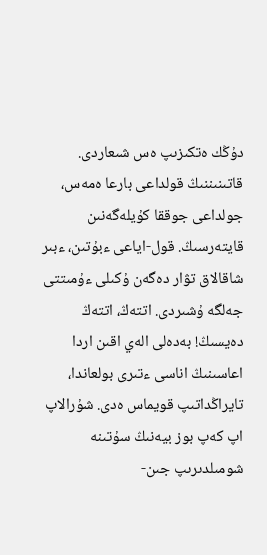دۇڭك ەتكىزىپ ەس شىعاردى. قاتىنىننىڭ قولداعى بارعا ەمەس، جولداعى جوققا كۇيلەگەنىن قايتەرسىڭ. قول-اياعى ءبۇتىن، ءبىر شاقالاق تۋار دەگەن ۇكىلى ءۇمىتتى جەلگە ۇشىردى. اتتەڭ، اتتەڭ دەيسىڭ! بەدەلى الەي اقىن اردا اعاسىنىڭ اناسى ءتىرى بولعاندا، تايراڭداتىپ قويماس ەدى. شۇرالاپ اپ كەپ بوز بيەنىڭ سۇتىنە شومىلدىرىپ جىن-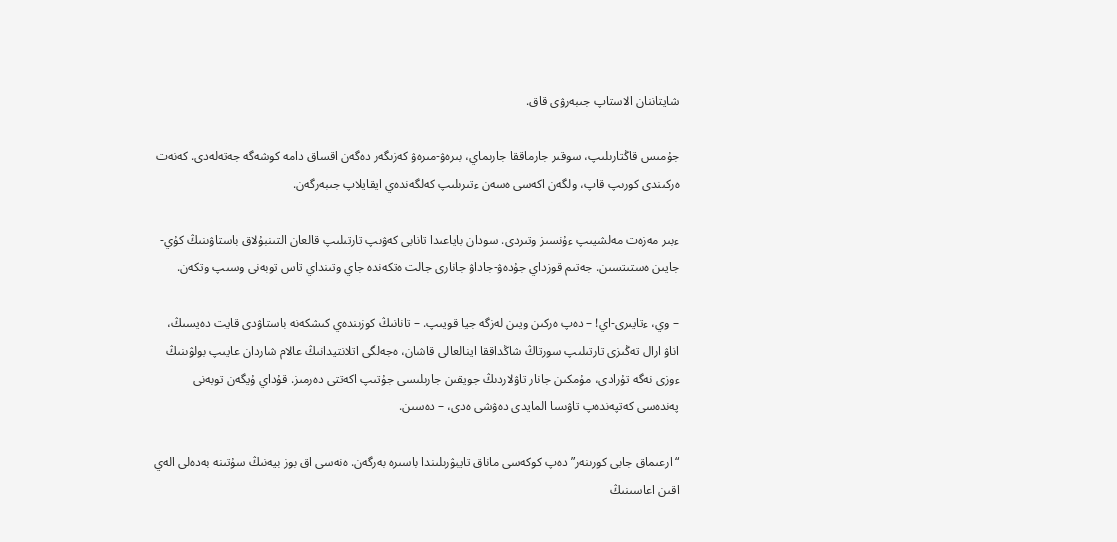شايتاننان الاستاپ جىبەرۋى قاق.

جۇمىس قاڭتارىلىپ، سوقىر جارماققا جارىماي، بىرەۋ-مىرەۋ كەزىگەر دەگەن اقساق دامە كوشەگە جەتەلەدى. كەنەت ەركىندى كورىپ قاپ، ولگەن اكەسى ەسەن ءتىرىلىپ كەلگەندەي ايقايلاپ جىبەرگەن.

ءبىر مەزەت مەلشيىپ ءۇنسىز وتىردى. سودان باياعىدا تانابى كەۋىپ تارتىلىپ قالعان التىنبۇلاق باستاۋىنىڭ كۇي-جايىن ەستىتسىن. جەتىم قوزداي جۇدەۋ-جاداۋ جانارى جالت ەتكەندە جاي وتىنداي تاس توبەنى وسىپ وتكەن.

– وي، ءتايىرى-اي! – دەپ ەركىن ويىن لەزگە جيا قويىپ. – تانانىڭ كوزىندەي كىشكەنە باستاۋدى قايت دەيسىڭ، اناۋ ارال تەڭىزى تارتىلىپ سورتاڭ شاڭداققا اينالعالى قاشان، ەجەلگى اتلانتيدانىڭ عالام شاردان عايىپ بولۋىنىڭ ءوزى نەگە تۇرادى، مۇمكىن جانار تاۋلاردىڭ جويقىن جارىلىسى جۇتىپ اكەتتى دەرمىز. قۇداي ۇيگەن توبەنى پەندەسى كەتپەندەپ تاۋىسا المايدى دەۋشى ەدى، – دەسىن.

“ارعىماق جابى كورىنەر” دەپ كوكەسى ماناق تايبۋرىلىندا باسىرە بەرگەن. ەنەسى اق بوز بيەنىڭ سۇتىنە بەدەلى الەي اقىن اعاسىنىڭ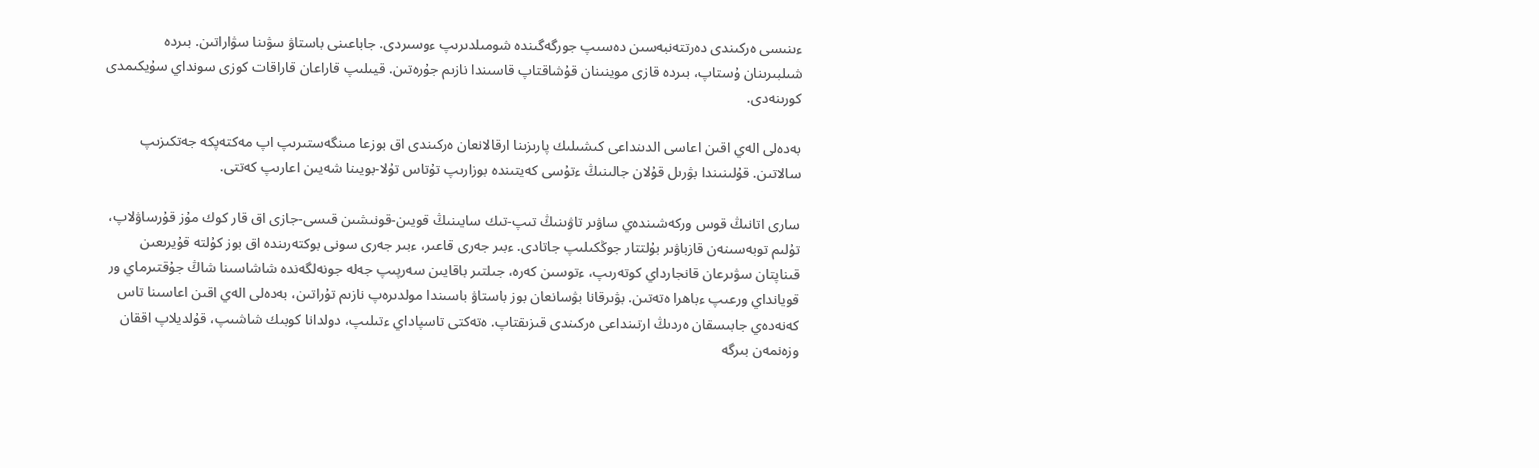ءىنىسى ەركىندى دەرتتەنبەسىن دەسىپ جورگەگىندە شومىلدىرىپ ءوسىردى. جاباعىنى باستاۋ سۋىنا سۋاراتىن. بىردە شىلبىرىنان ۇستاپ، بىردە قازى موينىنان قۇشاقتاپ قاسىندا نازىم جۇرەتىن. قيىلىپ قاراعان قاراقات كوزى سونداي سۇيكىمدى كورىنەدى.

بەدەلى الەي اقىن اعاسى الدىنداعى كىشىلىك پارىزىنا ارقالانعان ەركىندى اق بوزعا مىنگەستىرىپ اپ مەكتەپكە جەتكىزىپ سالاتىن. قۇلىنىندا بۋرىل قۇلان جالىنىڭ ءتۇسى كەيتىندە بوزارىپ تۇتاس تۇلا-بويىنا شەيىن اعارىپ كەتتى.

سارى اتانىڭ قوس وركەشىندەي ساۋىر تاۋىنىڭ تىپ-تىك سايىنىڭ قويىن-قونىشىن قىسى-جازى اق قار كوك مۇز قۇرساۋلاپ، تۇلىم توبەسىنەن قازباۋىر بۇلتتار جوڭكىلىپ جاتادى. ءبىر جەرى قاعىر، ءبىر جەرى سونى بوكتەرىندە اق بوز كۇلتە قۇيرىعىن قىناپتان سۋىرعان قانجارداي كوتەرىپ، ءتوسىن كەرە، جىلتىر باقايىن سەرپىپ جەلە جونەلگەندە شاشاسىنا شاڭ جۇقتىرماي ور قويانداي ورعىپ ءباھرا ەتەتىن. بۋىرقانا بۋسانعان بوز باستاۋ باسىندا مولدىرەپ نازىم تۇراتىن، بەدەلى الەي اقىن اعاسىنا تاس كەنەدەي جابىسقان ەردىڭ ارتىنداعى ەركىندى قىزىقتاپ. ەتەكتى تاسپاداي ءتىلىپ، دولدانا كوبىك شاشىپ، قۇلديلاپ اققان وزەنمەن بىرگە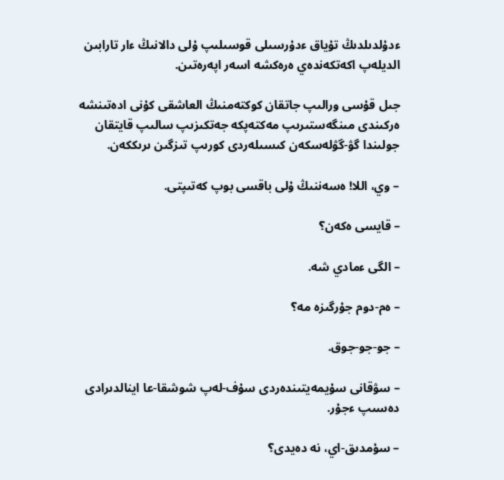ءدۇلدىلدىڭ تۇياق ءدۇرسىلى قوسىلىپ ۇلى دالانىڭ ءار تارابىن الديلەپ اكەتكەندەي ەرەكشە اسەر اپەرەتىن.

جىل قۇسى ورالىپ جاتقان كوكتەمنىڭ العاشقى كۇنى ادەتىنشە ەركىندى مىنگەستىرىپ مەكتەپكە جەتكىزىپ سالىپ قايتقان جولىندا گۋ-گۋلەسكەن كىسىلەردى كورىپ تىزگىن ىرىككەن.

– وي، اللا! ەسەننىڭ ۇلى باقسى بوپ كەتىپتى.

– قايسى ەكەن؟

– الگى ءمادي شە.

– ەم-دوم جۇرگىزە مە؟

– جو-جو-جوق.

– سۋقانى سۇيمەيتىندەردى سۇف-لەپ شوشقا-عا اينالدىرادى دەسىپ ءجۇر.

– سۇمدىق-اي، نە دەيدى؟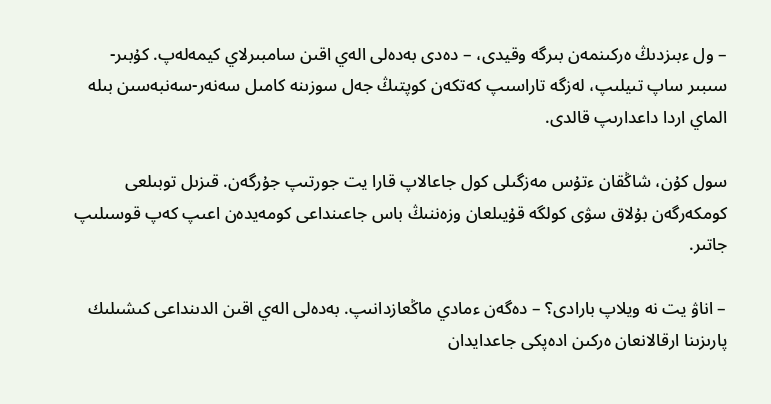– ول ءبىزدىڭ ەركىنمەن بىرگە وقيدى، – دەدى بەدەلى الەي اقىن سامبىرلاي كيمەلەپ. كۇبىر-سىبىر ساپ تىيلىپ، لەزگە تاراسىپ كەتكەن كوپتىڭ جەل سوزىنە كامىل سەنەر-سەنبەسىن بىلە الماي اردا داعدارىپ قالدى.

سول كۇن، شاڭقان ءتۇس مەزگىلى كول جاعالاپ قارا يت جورتىپ جۇرگەن. قىزىل توبىلعى كومكەرگەن بۇلاق سۋى كولگە قۇيىلعان وزەننىڭ باس جاعىنداعى كومەيدەن اعىپ كەپ قوسىلىپ جاتىر.

– اناۋ يت نە ويلاپ بارادى؟ – دەگەن ءمادي ماڭعازدانىپ. بەدەلى الەي اقىن الدىنداعى كىشىلىك پارىزىنا ارقالانعان ەركىن ادەپكى جاعدايدان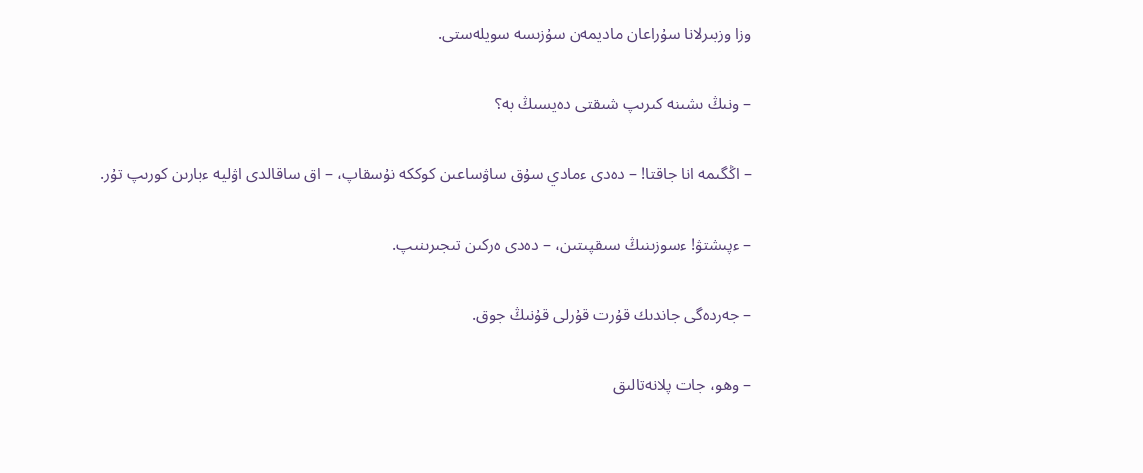وزا وزبىرلانا سۇراعان ماديمەن سۇزىسە سويلەستى.

– ونىڭ ىشىنە كىرىپ شىقتى دەيسىڭ بە؟

– اڭگىمە انا جاقتا! – دەدى ءمادي سۇق ساۋساعىن كوككە نۇسقاپ، – اق ساقالدى اۋليە ءبارىن كورىپ تۇر.

– ءپىشتۋ! ءسوزىنىڭ سىقپىتىن، – دەدى ەركىن تىجىرىنىپ.

– جەردەگى جاندىك قۇرت قۇرلى قۇنىڭ جوق.

– وھو، جات پلانەتالىق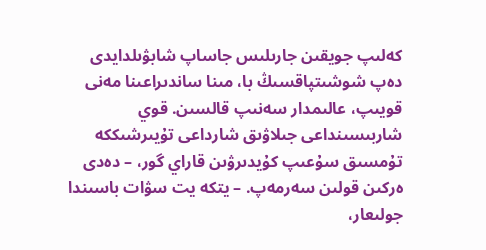كەلىپ جويقىن جارىلىس جاساپ شابۋىلدايدى دەپ شوشىتپاقسىڭ با، مىنا ساندىراعىنا مەنى قويىپ، عالىمدار سەنىپ قالسىن. قوي شاربىسىنداعى جىلاۋىق شارداعى تۇيىرشىككە تۇمسىق سۇعىپ كۇيدىرۋىن قاراي گور، – دەدى ەركىن قولىن سەرمەپ. – يتكە يت سۋات باسىندا جولىعار،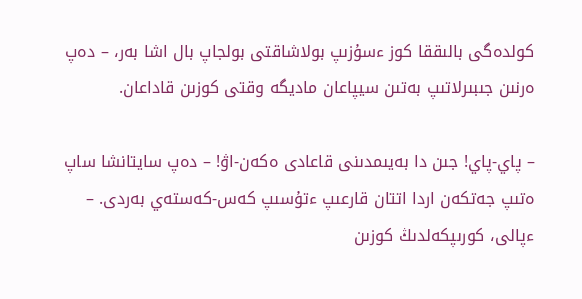كولدەگى بالىققا كوز ءسۇزىپ بولاشاقتى بولجاپ بال اشا بەر، – دەپ ەرنىن جىبىرلاتىپ بەتىن سيپاعان ماديگە وقتى كوزىن قاداعان.

– پاي-پاي! جىن دا بەيىمدىنى قاعادى ەكەن-اۋ! – دەپ سايتانشا ساپ ەتىپ جەتكەن اردا اتتان قارعىپ ءتۇسىپ كەس-كەستەي بەردى. – ءپالى، كورىپكەلدىڭ كوزىن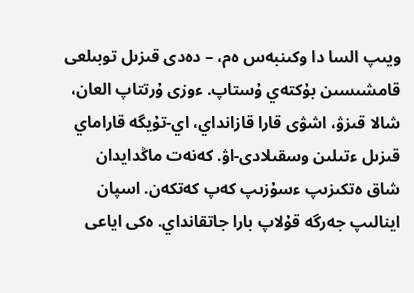ويىپ السا دا وكىنبەس ەم، – دەدى قىزىل توبىلعى قامشىسىن بۇكتەي ۇستاپ. ءوزى ۇرتتاپ العان، شالا قىزۋ، اشۋى قارا قازانداي، اي-تۇيگە قاراماي قىزىل ءتىلىن وسقىلادى-اۋ. كەنەت ماڭدايدان شاق ەتكىزىپ ءسۇزىپ كەپ كەتكەن. اسپان اينالىپ جەرگە قۇلاپ بارا جاتقانداي. ەكى اياعى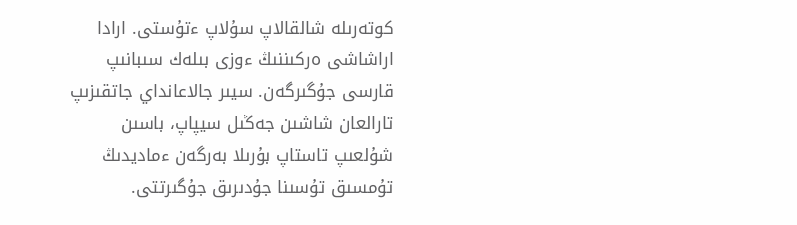كوتەرىلە شالقالاپ سۇلاپ ءتۇستى. ارادا اراشاشى ەركىننىڭ ءوزى بىلەك سىبانىپ قارسى جۇگىرگەن. سيىر جالاعانداي جاتقىزىپ تارالعان شاشىن جەڭىل سيپاپ، باسىن شۇلعىپ تاستاپ بۇرىلا بەرگەن ءماديدىڭ تۇمسىق تۇسىنا جۇدىرىق جۇگىرتتى.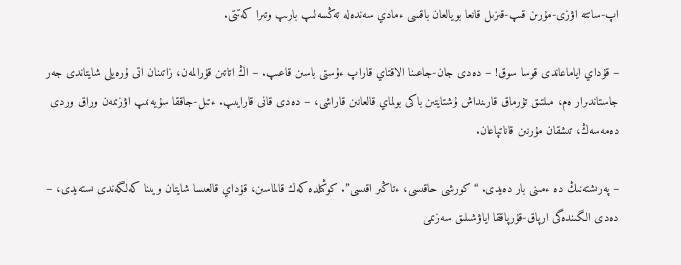اپ-ساتتە اۋزى-مۇرىن قىپ-قىزىل قانعا بويالعان باقسى ءمادي سەندەلە تەڭسەلىپ بارىپ وتىرا كەتتى.

– قۇداي اياماعاندى قوسا سوق! – دەدى جان-جاعىنا الاقتاي قاراپ ءۇستى باسىن قاعىپ. – اڭ اتاتىن قۇرالمەن، زاتىنان اتى ۇرەيلى شايتاندى جەر جاستاندىرار ەم، مىلتىق تۇرماق قارىنداش ۇشتايتىن باكى بولماي قالعانىن قاراشى، – دەدى قانى قارايىپ. ءتىل-جاققا سۇيەنىپ اۋزىمەن وراق وردى دەمەسەڭ، تىشقان مۇرنىن قاناتپاعان.

– پەرىشتەنىڭ دە ءمىنى بار دەيدى. “كورشى حاقىسى، ءتاڭىر اقىسى”. كوڭىلدە كەك قالماسىن، قۇداي قالعىسا شايتان ويىنا كەلگەندى ىستەيدى، –  دەدى الگىندەگى ارپاق-قۇرپاققا اياۋشىلىق سەزىمى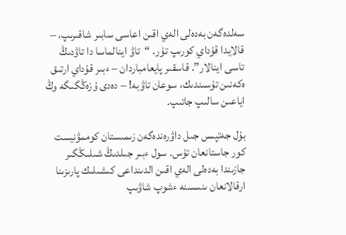سەلدەگەن بەدەلى الەي اقىن اعاسى سابىر شاقىرىپ، – قالايدا قۇداي كورىپ تۇر. “تاۋ اينالماسا دا تاۋدىڭ تاسى اينالار”. قاسقىر پايعامباردان – ءبىر قۇداي ارتىق ەكەنىن تۇسىندىك، سوعان تاۋبە! – دەدى ۇزەڭگىگە وڭ اياعىن سالىپ جاتىپ.

بۇل جەتپىس جىل داۋرەندەگەن زىمىستان كوممۋنيست كور جاستانعان تۇس. سول ءبىر جىلدىڭ شىلىڭگىر جازىندا بەدەلى الەي اقىن الدىنداعى كىشىلىك پارىزىنا ارقالانعان ىنىسىنە ءشوپ شاۋىپ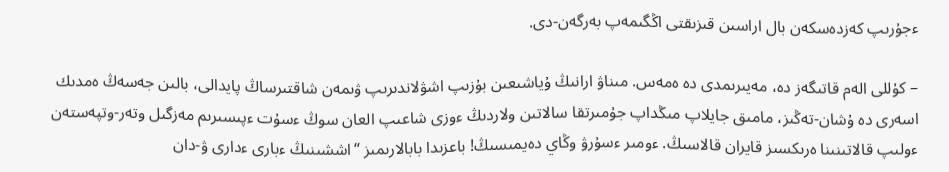ءجۇرىپ كەزدەسكەن بال اراسىن قىزىقتى اڭگىمەپ بەرگەن-دى.

– كۇللى الەم قاتىگەز دە، مەيىرىمدى دە ەمەس. مىناۋ ارانىڭ ۇياشىعىن بۇزىپ اشۋلاندىرىپ ۋىمەن شاقتىرساڭ پايدالى، بالىن جەسەڭ ەمدىك اسەرى دە ۇشان-تەڭىز، مامىق جايلاپ مىڭداپ جۇمىرتقا سالاتىن ولاردىڭ ءوزى شاعىپ العان سوڭ ءسۇت ءپىسىرىم مەزگىل وتەر-وتپەستەن ءولىپ قالاتىنىنا ەرىكسىز قايران قالاسىڭ. ءومىر ءسۇرۋ وڭاي دەيمىسىڭ! باعزىدا بابالارىمىز “اششىنىڭ ءبارى ءدارى ۋ-دان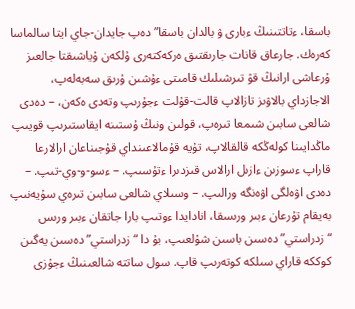باسقا، ءتاتتىنىڭ ءبارى ۋ بالدان باسقا” دەپ جايدان-جاي ايتا سالماسا كەرەك. جارعاق قانات جارىقتىق ەركەكتەرى ۇلكەن ۇياشىقتا جالعىز ۇرعاشى ارانىڭ قۋ تىرشىلىك قامىتى ءۇشىن ۇرىق سەبەلەپ، الاجازداي بالاۋىز تازالاپ قالت-قۇلت ءجۇرىپ وتەدى ەكەن، – دەدى شالعى سابىن شىمعا تىرەپ، قولىن ونىڭ ۇستىنە ايقاستىرىپ قويىپ ماڭدايىنا كولەڭكە قالقالاپ، تۇيە قۇمالاعىنداي قۇجىناعان ارالارعا قاراپ ءسوزىن ءازىل ارالاس قىزدىرا ءتۇسىپ. – ءسو-و-وي-تىپ. – دەدى اۋەلگى اۋەنگە ورالىپ. – وسىلاي شالعى سابىن تىرەي سۇيەنىپ بەيقام تۇرعان ءبىر ورىسقا، انادايدا ءوتىپ بارا جاتقان ءبىر ورىس “زدراستي” دەسىن باسىن شۇلعىپ، بۇ دا “زدراستي” دەسىن يەگىن كوككە قاراي سىلكە كوتەرىپ قاپ. سول ساتتە شالعىنىڭ ءجۇزى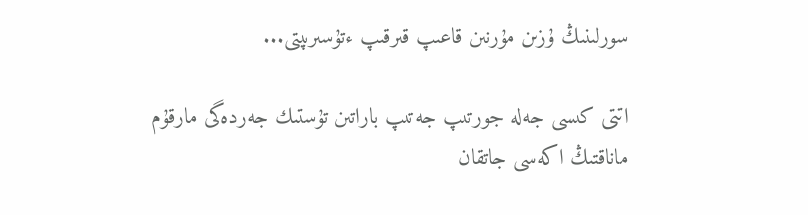سورلىنىڭ ۇزىن مۇرنىن قاعىپ قىرقىپ ءتۇسىرىپتى...

اتتى كىسى جەلە جورتىپ جەتىپ باراتىن تۇستىك جەردەگى مارقۇم ماناقتىڭ اكەسى جاتقان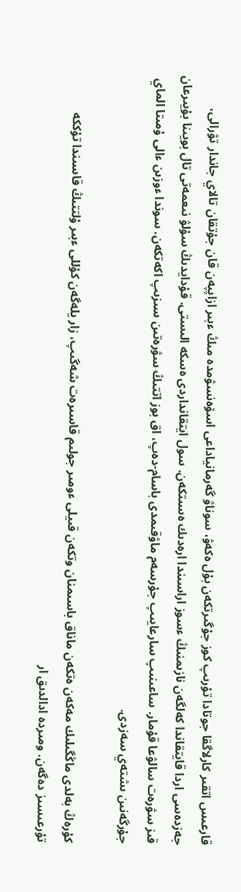قارعىس اتقىر كارلاگقا جوتادا تۇرىپ كوز جۇگىرتكەن بۇل ەكەۋ، سوناۋ گەرمانياداعى اسۆەنسۋمدە مىڭ ءبىر ازاپپەن قان جۇتقان تالاي جاندار تۋرالى، جەزدەسى اردا قايتقاندا كەلگەن نازىمنىڭ ءسوز اراسىندا ارەدىك ەسىتكەن. سول ايتقانداردى ەسكە الىستى. قۇدايدىڭ سۇلۋ نىعمەتى تال بويىنا بۇيىرعان قىز سۋرەت سالۋعا قۇمار. ساعىنىپ سارعايىپ جۇرسەم ماۋقىمدى باسام-دەپ، اق بوز اتتىڭ سۋرەتىن سىزىپ اكەتكەن. سوندا ءوزىن ءالى ۇمىتا الماي جۇرگەنىن ىشتەي سەزدى.

كۇرەڭ بەلدى ماڭگىلىك مەكەن ەتكەن ماناق باسىمنان وتكەن قىيلى ءومىر جولىم قاسىرەت شەگىپ، زار يلەگەن كۇللى ءبىر ۇلتتىڭ قاسىندا تۇككە تۇرعىسىز دەگەن. ومىردە ادالدىق ار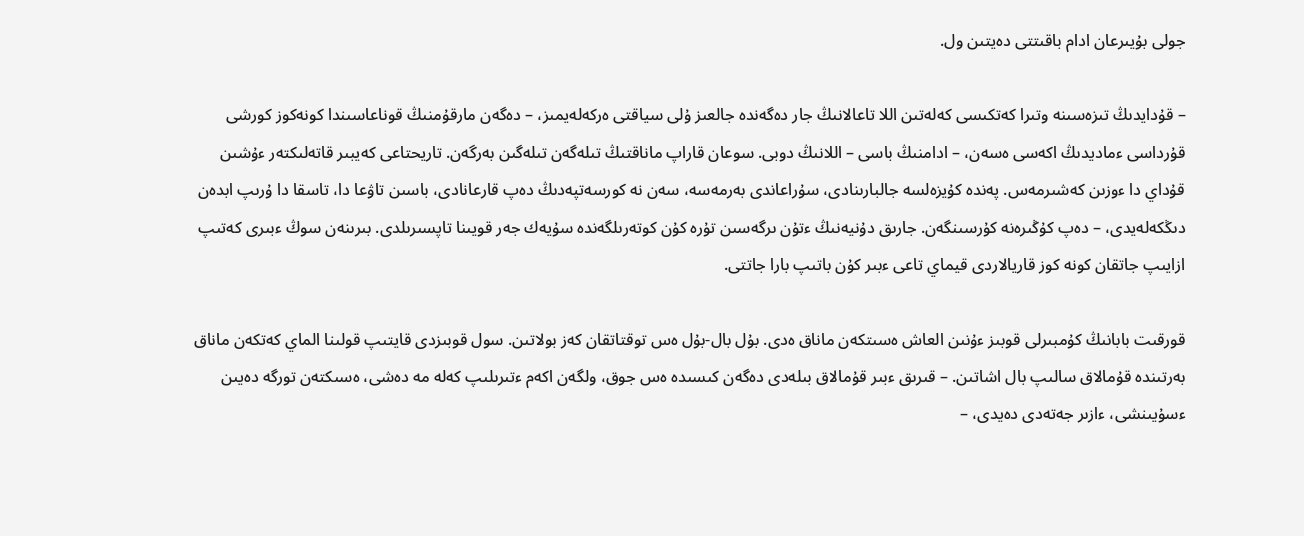جولى بۇيىرعان ادام باقىتتى دەيتىن ول.

– قۇدايدىڭ تىزەسىنە وتىرا كەتكىسى كەلەتىن اللا تاعالانىڭ جار دەگەندە جالعىز ۇلى سياقتى ەركەلەيمىز، – دەگەن مارقۇمنىڭ قوناعاسىندا كونەكوز كورشى قۇرداسى ءماديدىڭ اكەسى ەسەن، – ادامنىڭ باسى – اللانىڭ دوبى. سوعان قاراپ ماناقتىڭ تىلەگەن تىلەگىن بەرگەن. تاريحتاعى كەيبىر قاتەلىكتەر ءۇشىن قۇداي دا ءوزىن كەشىرمەس. پەندە كۇيزەلسە جالبارىنادى، سۇراعاندى بەرمەسە، سەن نە كورسەتپەدىڭ دەپ قارعانادى، باسىن تاۋعا دا، تاسقا دا ۇرىپ ابدەن دىڭكەلەيدى، – دەپ كۇڭىرەنە كۇرسىنگەن. جارىق دۇنيەنىڭ ءتۇن ىرگەسىن تۇرە كۇن كوتەرىلگەندە سۇيەك جەر قويىنا تاپسىرىلدى. بىرىنەن سوڭ ءبىرى كەتىپ ازايىپ جاتقان كونە كوز قاريالاردى قيماي تاعى ءبىر كۇن باتىپ بارا جاتتى.

قورقىت بابانىڭ كۇمبىرلى قوبىز ءۇنىن العاش ەسىتكەن ماناق ەدى. بۇل بال-بۇل ەس توقتاتقان كەز بولاتىن. سول قوبىزدى قايتىپ قولىنا الماي كەتكەن ماناق بەرتىندە قۇمالاق سالىپ بال اشاتىن. – قىرىق ءبىر قۇمالاق بىلەدى دەگەن كىسىدە ەس جوق، ولگەن اكەم ءتىرىلىپ كەلە مە دەشى، ەسىكتەن تورگە دەيىن ءسۇيىنشى، ءازىر جەتەدى دەيدى، –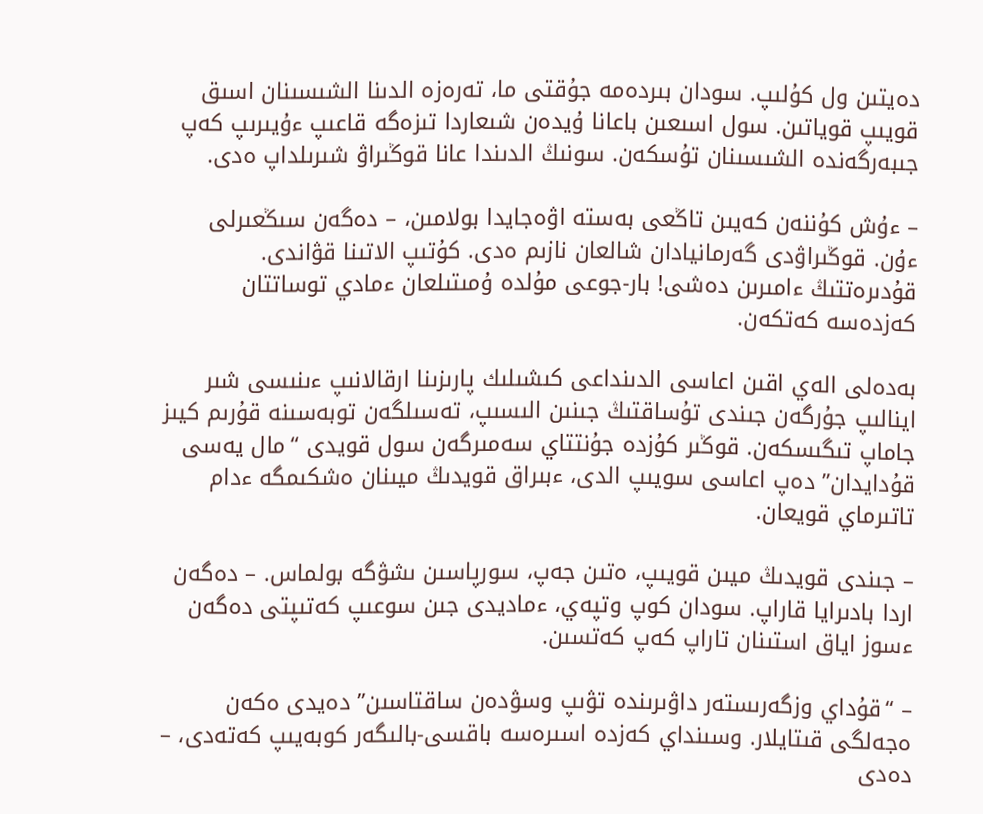دەيتىن ول كۇلىپ. سودان بىردەمە جۇقتى ما، تەرەزە الدىنا الشىسىنان اسىق قويىپ قوياتىن. سول اسىعىن باعانا ۇيدەن شىعاردا تىزەگە قاعىپ ءۇيىرىپ كەپ جىبەرگەندە الشىسىنان تۇسكەن. سونىڭ الدىندا عانا قوڭىراۋ شىرىلداپ ەدى.

– ءۇش كۇننەن كەيىن تاڭعى بەستە اۋەجايدا بولامىن، – دەگەن سىڭعىرلى ءۇن. قوڭىراۋدى گەرمانيادان شالعان نازىم ەدى. كۇتىپ الاتىنا قۋاندى. قۇدىرەتتىڭ ءامىرىن دەشى! بار-جوعى مۇلدە ۇمىتىلعان ءمادي توساتتان كەزدەسە كەتكەن.

بەدەلى الەي اقىن اعاسى الدىنداعى كىشىلىك پارىزىنا ارقالانىپ ءىنىسى شىر اينالىپ جۇرگەن جىندى تۇساقتىڭ جىنىن الىسىپ، تەسىلگەن توبەسىنە قۇرىم كيىز جاماپ تىگىسكەن. قوڭىر كۇزدە جۇنتتاي سەمىرگەن سول قويدى “مال يەسى قۇدايدان” دەپ اعاسى سويىپ الدى، ءبىراق قويدىڭ ميىنان ەشكىمگە ءدام تاتىرماي قويعان.

– جىندى قويدىڭ ميىن قويىپ، ەتىن جەپ، سورپاسىن ىشۋگە بولماس. – دەگەن اردا بادىرايا قاراپ. سودان كوپ وتپەي، ءماديدى جىن سوعىپ كەتىپتى دەگەن ءسوز اياق استىنان تاراپ كەپ كەتسىن.

– “قۇداي وزگەرىستەر داۋىرىندە تۋىپ وسۋدەن ساقتاسىن” دەيدى ەكەن ەجەلگى قىتايلار. وسىنداي كەزدە اسىرەسە باقسى-بالىگەر كوبەيىپ كەتەدى، – دەدى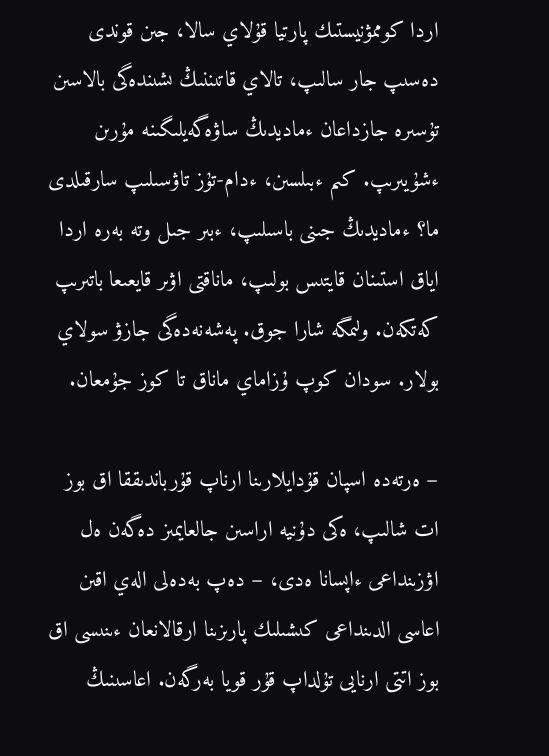اردا كوممۋنيستىك پارتيا قۇلاي سالا، جىن قوندى دەسىپ جار سالىپ، تالاي قاتىننىڭ ىشىندەگى بالاسىن تۇسىرە جازداعان ءماديدىڭ ساۋەگەيلىگىنە مۇرىن ءشۇيىرىپ. كىم ءبىلسىن، ءدام-تۇز تاۋسىلىپ سارقىلدى ما؟ ءماديدىڭ جىنى باسىلىپ، ءبىر جىل وتە بەرە اردا اياق استىنان قايتىس بولىپ، ماناقتى اۋىر قايعىعا باتىرىپ كەتكەن. ولىمگە شارا جوق. پەشەنەدەگى جازۋ سولاي بولار. سودان كوپ ۇزاماي ماناق تا كوز جۇمعان.

– ەرتەدە اسپان قۇدايلارىنا ارناپ قۇرباندىققا اق بوز ات شالىپ، ەكى دۇنيە اراسىن جالعايمىز دەگەن ەل اۋزىنداعى ءاپسانا ەدى، – دەپ بەدەلى الەي اقىن اعاسى الدىنداعى كىشىلىك پارىزىنا ارقالانعان ءىنىسى اق بوز اتتى ارنايى تۇلداپ قۇر قويا بەرگەن. اعاسىنىڭ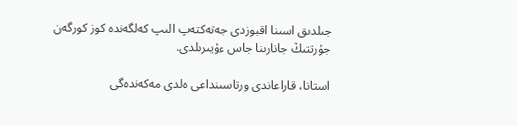جىلدىق اسىنا اقبوزدى جەتەكتەپ الىپ كەلگەندە كوز كورگەن جۇرتتىڭ جانارىنا جاس ءۇيىرىلدى.

استانا، قاراعاندى ورتاسىنداعى ەلدى مەكەندەگى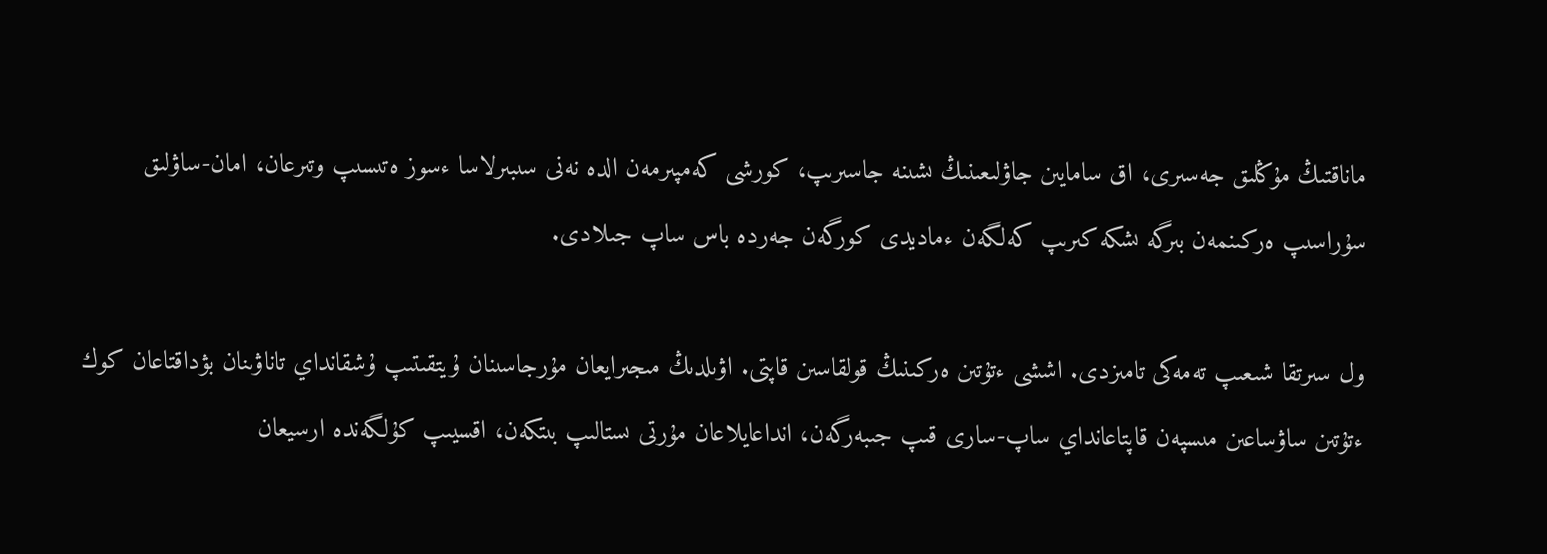ماناقتىڭ مۇڭلىق جەسىرى، اق سامايىن جاۋلىعىنىڭ ىشىنە جاسىرىپ، كورشى كەمپىرمەن الدە نەنى سىبىرلاسا ءسوز ەتىسىپ وتىرعان، امان-ساۋلىق سۇراسىپ ەركىنمەن بىرگە ىشكە كىرىپ كەلگەن ءماديدى كورگەن جەردە باس ساپ جىلادى.

ول سىرتقا شىعىپ تەمەكى تامىزدى. اششى ءتۇتىن ەركىنىڭ قولقاسىن قاپتى. اۋىلدىڭ مىجىرايعان مۇرجاسىنان ۇيتقىتىپ ۇشقانداي تاناۋىنان بۋداقتاعان كوك ءتۇتىن ساۋساعىن مىسپەن قاپتاعانداي ساپ-سارى قىپ جىبەرگەن، انداعايلاعان مۇرتى ىستالىپ بىتكەن، اقسيىپ كۇلگەندە ارسيعان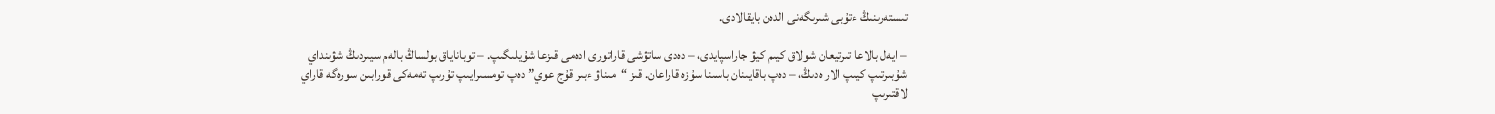تىستەرىنىڭ ءتۇبى شىرىگەنى الدەن بايقالادى.

– ايەل بالاعا تىرتيعان شولاق كيىم كيۋ جاراسپايدى، – دەدى ساتۋشى قاراتورى ادەمى قىزعا شۇيلىگىپ. – توباناياق بولساڭ بالەم سيىردىڭ شۋىنداي شۇبىرتىپ كيىپ الار ەدىڭ، – دەپ باقايىنان باسىنا سۇزە قاراعان. قىز “مىناۋ ءبىر قۇج عوي” دەپ تومسىرايىپ تۇرىپ تەمەكى قورابىن سورەگە قاراي لاقتىرىپ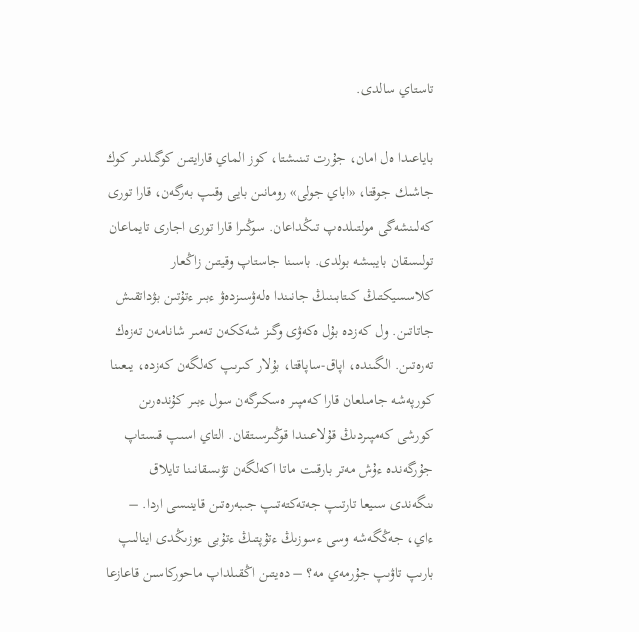تاستاي سالدى.

باياعىدا ەل امان، جۇرت تىنىشتا، كوز الماي قارايتىن كوگىلدىر كوك جاشىك جوقتا، «اباي جولى» رومانىن بايى وقىپ بەرگەن، قارا تورى كەلىنشەگى مولتىلدەپ تىڭداعان. سوڭىرا قارا تورى اجارى تايماعان تولىسقان بايبىشە بولدى. باسىنا جاستاپ وقيتىن زاڭعار كلاسسيكتىڭ كىتابىنىڭ جانىندا ەلەۋسىزدەۋ ءبىر ءتۇتىن بۋداتقىش جاتاتىن. ول كەزدە بۇل ەكەۋى وگىز شەككەن تەمىر شانامەن تەزەك تەرەتىن. الگىندە، اپاق-ساپاقتا، بۇلار كىرىپ كەلگەن كەزدە، يىعىنا كورپەشە جامىلعان قارا كەمپىر ەسكىرگەن سول ءبىر كۇندەرىن كورشى كەمپىردىڭ قۇلاعىندا قوڭىرسىتقان. التاي اسىپ قىستاپ جۇرگەندە ءۇش مەتر بارقىت ماتا اكەلگەن تۋىسقانىنا تايلاق ىنگەندى سىيعا تارتىپ جەتەكتەتىپ جىبەرەتىن قاينىسى اردا. – ءاي، جەڭگەشە وسى ءسوزىڭ ءتۇپتىڭ ءتۇبى ءوزىڭدى اينالىپ بارىپ تاۋىپ جۇرمەي مە؟ – دەيتىن اڭقىلداپ ماحوركاسىن قاعازعا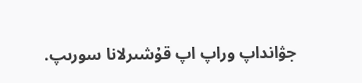جۋانداپ وراپ اپ قۇشىرلانا سورىپ.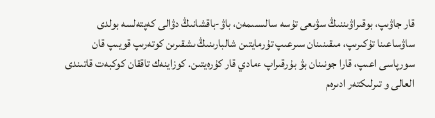قار جاۋىپ، بوقىراۋىننىڭ سۋىعى تۇسە سالىسىمەن، باۋ-باقشانىڭ دۋالى كەپتەلسە بولدى ساۋساعىنا تۇكىرىپ، مىقىنىنان سىرعىپ تۇرمايتىن شالبارىنىڭ ىشقىرىن كوتەرىپ قويىپ قان سورپاسى اعىپ، قارا جونىنان بۋ بۇرقىراپ ءمادي قار كۇرەيتىن. كوزاينەك تاققان كوكبەت قاتىندى العالى و تىرلىكتەر ادىرەم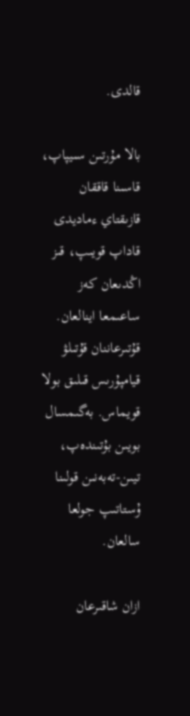قالدى.

بالا مۇرتىن سىيپاپ، قاسىنا قاققان قازىقتاي ءماديدى قاداپ قويىپ، قىز اڭدىعان كەز ساعىمعا اينالعان. قۇتىرعاننان قۇتىلۋ قيامپۇرىس قىلىق بولا قويماس. بەگىمسال بويىن بۇتىندەپ، تيىن-تەبەنىن قولىنا ۇستاتىپ جولعا سالعان.

ازان شاقىرعان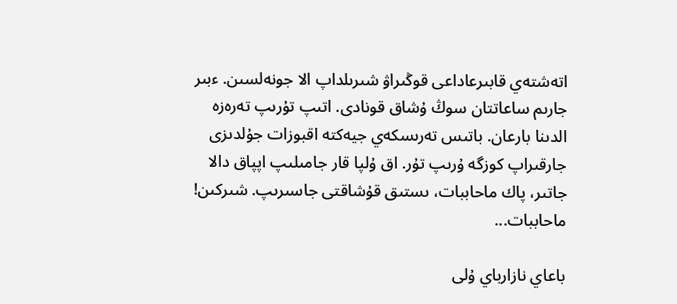اتەشتەي قابىرعاداعى قوڭىراۋ شىرىلداپ الا جونەلسىن. ءبىر جارىم ساعاتتان سوڭ ۇشاق قونادى. اتىپ تۇرىپ تەرەزە الدىنا بارعان. باتىس تەرىسكەي جيەكتە اقبوزات جۇلدىزى جارقىراپ كوزگە ۇرىپ تۇر. اق ۇلپا قار جامىلىپ اپپاق دالا جاتىر، پاك ماحاببات، ىستىق قۇشاقتى جاسىرىپ. شىركىن! ماحاببات...

باعاي نازارباي ۇلى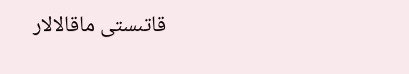قاتىستى ماقالالار